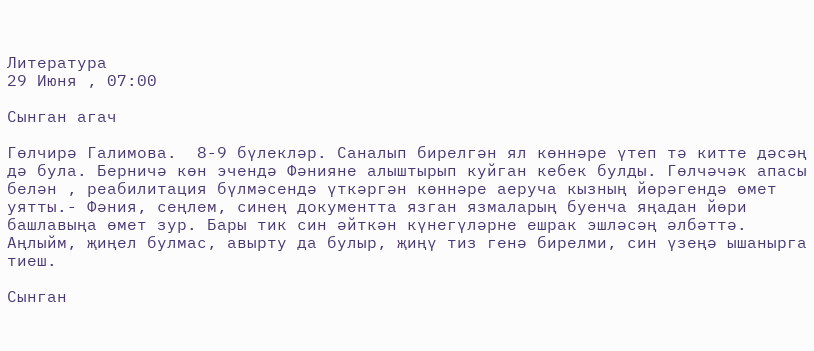Литература
29 Июня , 07:00

Сынган агач

Гөлчирә Галимова.  8-9 бүлекләр. Саналып бирелгән ял көннәре үтеп тә китте дәсәң дә була. Берничә көн эчендә Фәнияне алыштырып куйган кебек булды. Гөлчәчәк апасы белән , реабилитация бүлмәсендә үткәргән көннәре аеруча кызның йөрәгендә өмет уятты.- Фәния, сеңлем, синең документта язган язмаларың буенча яңадан йөри башлавыңа өмет зур. Бары тик син әйткән күнегүләрне ешрак эшләсәң әлбәттә. Аңлыйм, җиңел булмас, авырту да булыр, җиңү тиз генә бирелми, син үзеңә ышанырга тиеш.

Сынган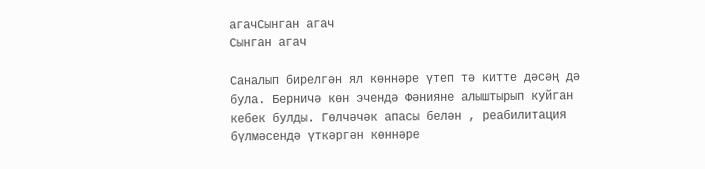агачСынган агач
Сынган агач

Саналып бирелгән ял көннәре үтеп тә китте дәсәң дә була. Берничә көн эчендә Фәнияне алыштырып куйган кебек булды. Гөлчәчәк апасы белән , реабилитация бүлмәсендә үткәргән көннәре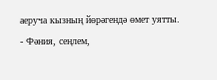аеруча кызның йөрәгендә өмет уятты.
- Фәния, сеңлем,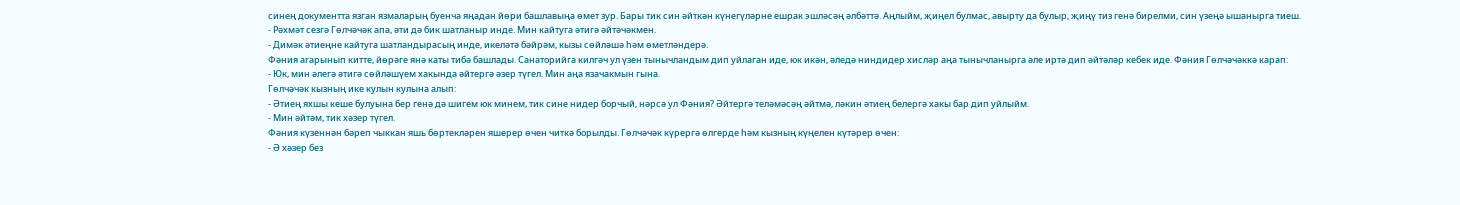синең документта язган язмаларың буенча яңадан йөри башлавыңа өмет зур. Бары тик син әйткән күнегүләрне ешрак эшләсәң әлбәттә. Аңлыйм, җиңел булмас, авырту да булыр, җиңү тиз генә бирелми, син үзеңә ышанырга тиеш.
- Рәхмәт сезгә Гөлчәчәк апа, әти дә бик шатланыр инде. Мин кайтуга әтигә әйтәчәкмен.
- Димәк әтиеңне кайтуга шатландырасың инде, икеләтә бәйрәм, кызы сөйләшә һәм өметләндерә.
Фәния агарынып китте, йөрәге янә каты тибә башлады. Санаторийга килгәч ул үзен тынычландым дип уйлаган иде, юк икән, әледә ниндидер хисләр аңа тынычланырга әле иртә дип әйтәләр кебек иде. Фәния Гөлчәчәккә карап:
- Юк, мин әлегә әтигә сөйләшүем хакында әйтергә әзер түгел. Мин аңа язачакмын гына.
Гөлчәчәк кызның ике кулын кулына алып:
- Әтиең яхшы кеше булуына бер генә дә шигем юк минем, тик сине нидер борчый, нәрсә ул Фәния? Әйтергә теләмәсәң әйтмә, ләкин әтиең белергә хакы бар дип уйлыйм.
- Мин әйтәм, тик хәзер түгел.
Фәния күзеннән бәреп чыккан яшь бөртекләрен яшерер өчен читкә борылды. Гөлчәчәк күрергә өлгерде һәм кызның күңелен күтәрер өчен:
- Ә хәзер без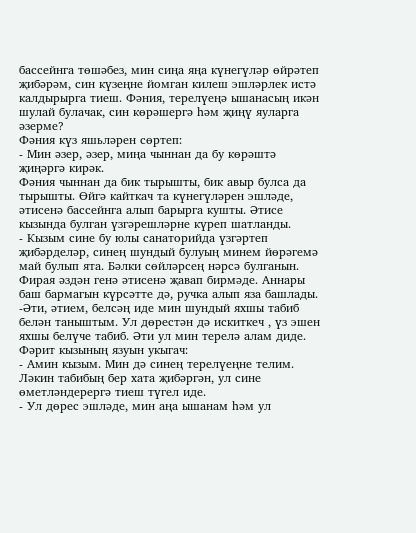бассейнга төшәбез, мин сиңа яңа күнегүләр өйрәтеп җибәрәм, син күзеңне йомган килеш эшләрлек истә калдырырга тиеш. Фәния, терелүеңә ышанасың икән шулай булачак, син көрәшергә һәм җиңү яуларга әзерме?
Фәния күз яшьләрен сөртеп:
- Мин әзер, әзер, миңа чыннан да бу көрәштә җиңәргә кирәк.
Фәния чыннан да бик тырышты, бик авыр булса да тырышты. Өйгә кайткач та күнегүләрен эшләде, әтисенә бассейнга алып барырга кушты. Әтисе кызында булган үзгәрешләрне күреп шатланды.
- Кызым сине бу юлы санаторийда үзгәртеп җибәрделәр, синең шундый булуың минем йөрәгемә май булып ята. Бәлки сөйләрсең нәрсә булганын.
Фирая әздән генә әтисенә җавап бирмәде. Аннары баш бармагын күрсәтте дә, ручка алып яза башлады.
-Әти, әтием, белсәң иде мин шундый яхшы табиб белән таныштым. Ул дөрестән дә искиткеч , үз эшен яхшы белүче табиб. Әти ул мин терелә алам диде.
Фәрит кызының язуын укыгач:
- Амин кызым. Мин дә синең терелүеңне телим. Ләкин табибың бер хата җибәргән, ул сине өметләндерергә тиеш түгел иде.
- Ул дөрес эшләде, мин аңа ышанам һәм ул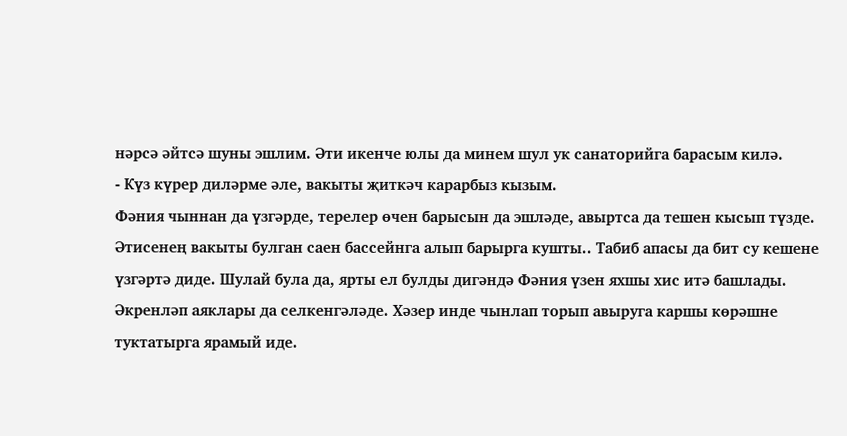нәрсә әйтсә шуны эшлим. Әти икенче юлы да минем шул ук санаторийга барасым килә.
- Күз күрер диләрме әле, вакыты җиткәч карарбыз кызым.
Фәния чыннан да үзгәрде, терелер өчен барысын да эшләде, авыртса да тешен кысып түзде. Әтисенең вакыты булган саен бассейнга алып барырга кушты.. Табиб апасы да бит су кешене үзгәртә диде. Шулай була да, ярты ел булды дигәндә Фәния үзен яхшы хис итә башлады. Әкренләп аяклары да селкенгәләде. Хәзер инде чынлап торып авыруга каршы көрәшне туктатырга ярамый иде.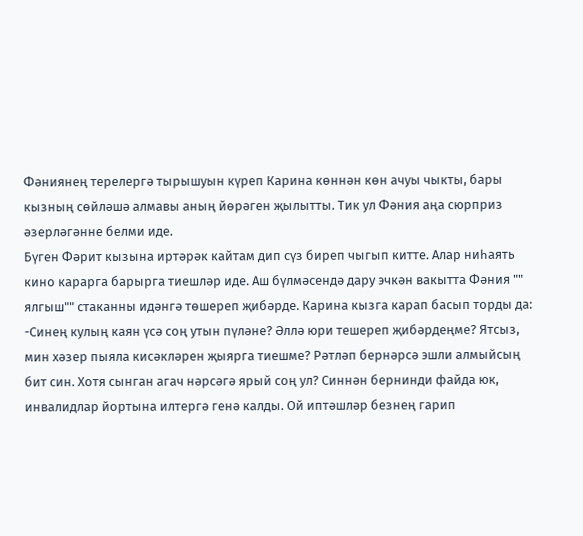Фәниянең терелергә тырышуын күреп Карина көннән көн ачуы чыкты, бары кызның сөйләшә алмавы аның йөрәген җылытты. Тик ул Фәния аңа сюрприз әзерләгәнне белми иде.
Бүген Фәрит кызына иртәрәк кайтам дип сүз биреп чыгып китте. Алар ниһаять кино карарга барырга тиешләр иде. Аш бүлмәсендә дару эчкән вакытта Фәния "" ялгыш"" стаканны идәнгә төшереп җибәрде. Карина кызга карап басып торды да:
-Синең кулың каян үсә соң утын пүләне? Әллә юри тешереп җибәрдеңме? Ятсыз, мин хәзер пыяла кисәкләрен җыярга тиешме? Рәтләп бернәрсә эшли алмыйсың бит син. Хотя сынган агач нәрсәгә ярый соң ул? Синнән бернинди файда юк, инвалидлар йортына илтергә генә калды. Ой иптәшләр безнең гарип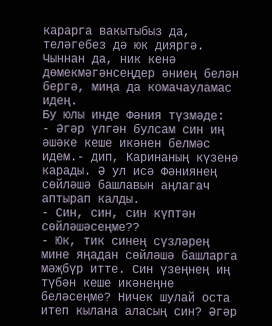карарга вакытыбыз да, теләгебез дә юк дияргә. Чыннан да, ник кенә дөмекмәгәнсеңдер әниең белән бергә, миңа да комачауламас идең.
Бу юлы инде Фәния түзмәде:
- Әгәр үлгән булсам син иң әшәке кеше икәнен белмәс идем.- дип, Каринаның күзенә карады. Ә ул исә Фәниянең сөйләшә башлавын аңлагач аптырап калды.
- Син, син, син күптән сөйләшәсеңме??
- Юк, тик синең сүзләрең мине яңадан сөйләшә башларга мәҗбүр итте. Син үзеңнең иң түбән кеше икәнеңне беләсеңме? Ничек шулай оста итеп кылана аласың син? Әгәр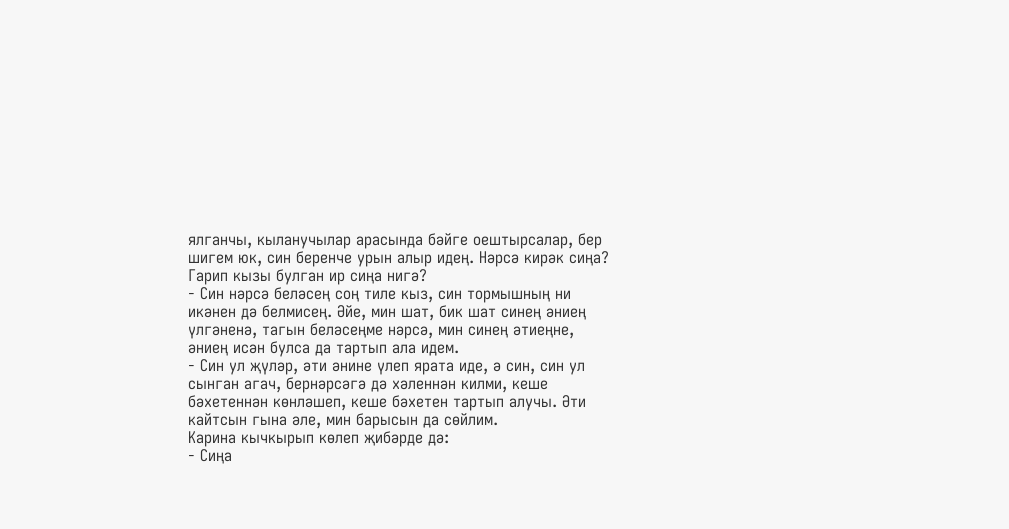ялганчы, кыланучылар арасында бәйге оештырсалар, бер шигем юк, син беренче урын алыр идең. Нәрсә кирәк сиңа? Гарип кызы булган ир сиңа нигә?
- Син нәрсә беләсең соң тиле кыз, син тормышның ни икәнен дә белмисең. Әйе, мин шат, бик шат синең әниең үлгәненә, тагын беләсеңме нәрсә, мин синең әтиеңне, әниең исән булса да тартып ала идем.
- Син ул җүләр, әти әнине үлеп ярата иде, ә син, син ул сынган агач, бернәрсәгә дә хәленнән килми, кеше бәхетеннән көнләшеп, кеше бәхетен тартып алучы. Әти кайтсын гына әле, мин барысын да сөйлим.
Карина кычкырып көлеп җибәрде дә:
- Сиңа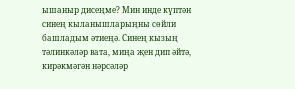ышаныр дисеңме? Мин инде күптән синең кыланышларыңны сөйли башладым әтиеңә. Синең кызың тәлинкәләр вата, миңа җен дип әйтә, кирәкмәгән нәрсәләр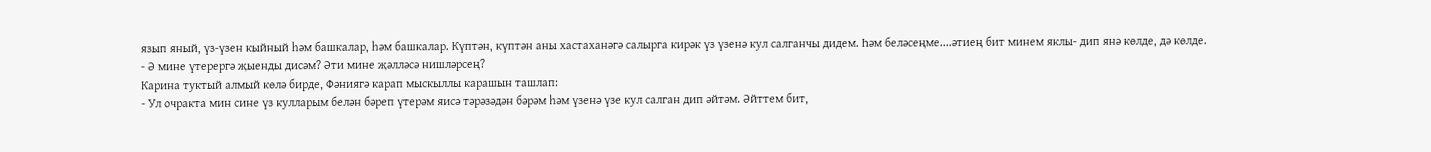язып яный, үз-үзен кыйный һәм башкалар, һәм башкалар. Күптән, күптән аны хастаханәгә салырга кирәк үз үзенә кул салганчы дидем. Һәм беләсеңме....әтиең бит минем яклы- дип янә көлде, дә көлде.
- Ә мине үтерергә җыенды дисәм? Әти мине җәлләсә нишләрсең?
Карина туктый алмый көлә бирде, Фәниягә карап мыскыллы карашын ташлап:
- Ул очракта мин сине үз кулларым белән бәреп үтерәм яисә тәрәзәдән бәрәм һәм үзенә үзе кул салган дип әйтәм. Әйттем бит,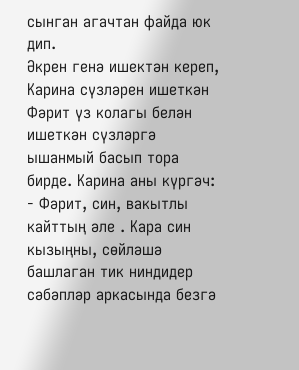сынган агачтан файда юк дип.
Әкрен генә ишектән кереп, Карина сүзләрен ишеткән Фәрит үз колагы белән ишеткән сүзләргә ышанмый басып тора бирде. Карина аны күргәч:
- Фәрит, син, вакытлы кайттың әле . Кара син кызыңны, сөйләшә башлаган тик ниндидер сәбәпләр аркасында безгә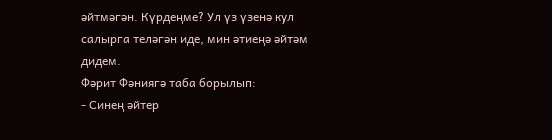әйтмәгән. Күрдеңме? Ул үз үзенә кул салырга теләгән иде, мин әтиеңә әйтәм дидем.
Фәрит Фәниягә таба борылып:
- Синең әйтер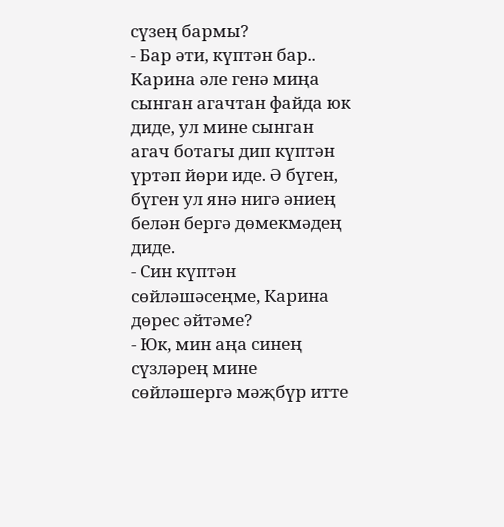сүзең бармы?
- Бар әти, күптән бар.. Карина әле генә миңа сынган агачтан файда юк диде, ул мине сынган агач ботагы дип күптән үртәп йөри иде. Ә бүген, бүген ул янә нигә әниең белән бергә дөмекмәдең диде.
- Син күптән сөйләшәсеңме, Карина дөрес әйтәме?
- Юк, мин аңа синең сүзләрең мине сөйләшергә мәҗбүр итте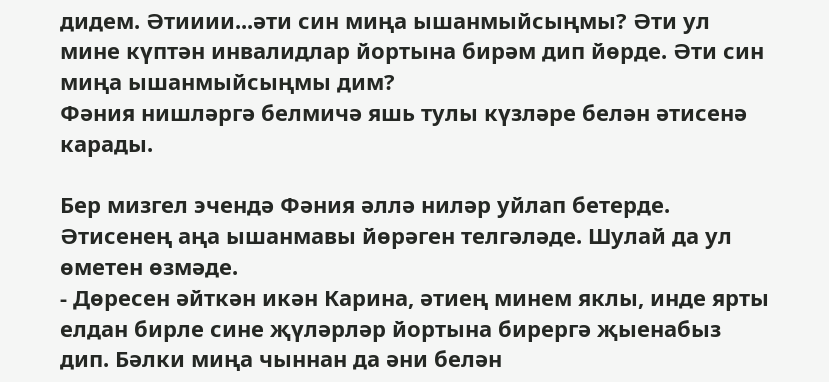дидем. Әтииии...әти син миңа ышанмыйсыңмы? Әти ул мине күптән инвалидлар йортына бирәм дип йөрде. Әти син миңа ышанмыйсыңмы дим?
Фәния нишләргә белмичә яшь тулы күзләре белән әтисенә карады.

Бер мизгел эчендә Фәния әллә ниләр уйлап бетерде. Әтисенең аңа ышанмавы йөрәген телгәләде. Шулай да ул өметен өзмәде.
- Дөресен әйткән икән Карина, әтиең минем яклы, инде ярты елдан бирле сине җүләрләр йортына бирергә җыенабыз дип. Бәлки миңа чыннан да әни белән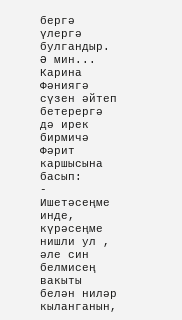бергә үлергә булгандыр. Ә мин...
Карина Фәниягә сүзен әйтеп бетерергә дә ирек бирмичә Фәрит каршысына басып:
- Ишетәсеңме инде, күрәсеңме нишли ул , әле син белмисең вакыты белән ниләр кыланганын,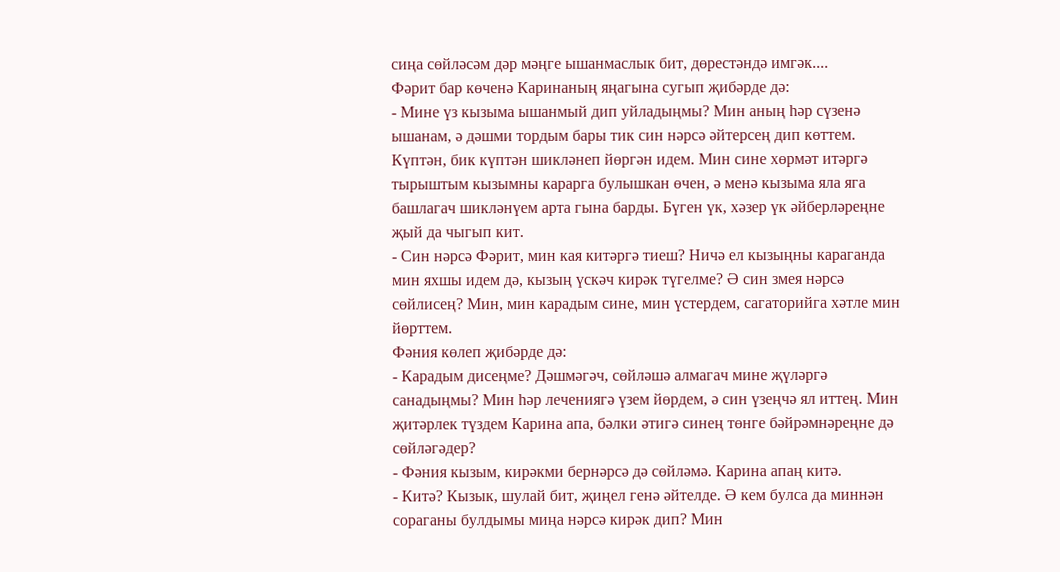сиңа сөйләсәм дәр мәңге ышанмаслык бит, дөрестәндә имгәк....
Фәрит бар көченә Каринаның яңагына сугып җибәрде дә:
- Мине үз кызыма ышанмый дип уйладыңмы? Мин аның һәр сүзенә ышанам, ә дәшми тордым бары тик син нәрсә әйтерсең дип көттем. Күптән, бик күптән шикләнеп йөргән идем. Мин сине хөрмәт итәргә тырыштым кызымны карарга булышкан өчен, ә менә кызыма яла яга башлагач шикләнүем арта гына барды. Бүген үк, хәзер үк әйберләреңне җый да чыгып кит.
- Син нәрсә Фәрит, мин кая китәргә тиеш? Ничә ел кызыңны караганда мин яхшы идем дә, кызың үскәч кирәк түгелме? Ә син змея нәрсә сөйлисең? Мин, мин карадым сине, мин үстердем, сагаторийга хәтле мин йөрттем.
Фәния көлеп җибәрде дә:
- Карадым дисеңме? Дәшмәгәч, сөйләшә алмагач мине җүләргә санадыңмы? Мин һәр лечениягә үзем йөрдем, ә син үзеңчә ял иттең. Мин җитәрлек түздем Карина апа, бәлки әтигә синең төнге бәйрәмнәреңне дә сөйләгәдер?
- Фәния кызым, кирәкми бернәрсә дә сөйләмә. Карина апаң китә.
- Китә? Кызык, шулай бит, җиңел генә әйтелде. Ә кем булса да миннән сораганы булдымы миңа нәрсә кирәк дип? Мин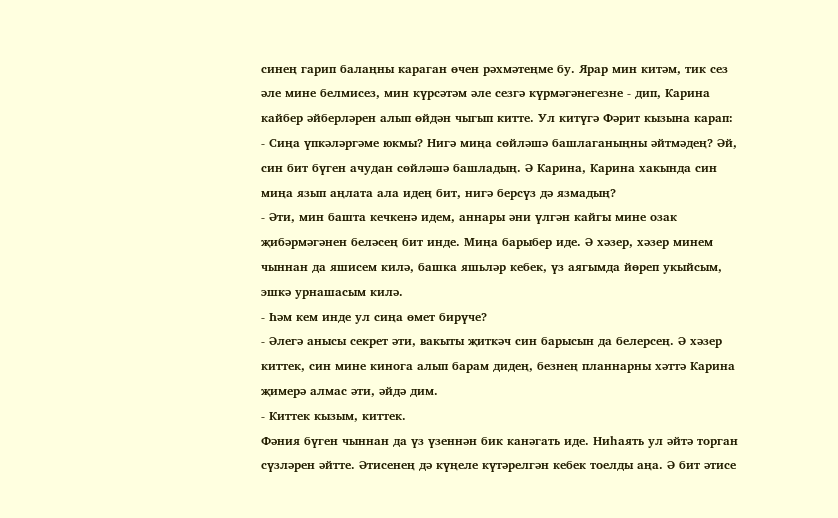синең гарип балаңны караган өчен рәхмәтеңме бу. Ярар мин китәм, тик сез әле мине белмисез, мин күрсәтәм әле сезгә күрмәгәнегезне - дип, Карина кайбер әйберләрен алып өйдән чыгып китте. Ул китүгә Фәрит кызына карап:
- Сиңа үпкәләргәме юкмы? Нигә миңа сөйләшә башлаганыңны әйтмәдең? Әй, син бит бүген ачудан сөйләшә башладың. Ә Карина, Карина хакында син миңа язып аңлата ала идең бит, нигә берсүз дә язмадың?
- Әти, мин башта кечкенә идем, аннары әни үлгән кайгы мине озак җибәрмәгәнен беләсең бит инде. Миңа барыбер иде. Ә хәзер, хәзер минем чыннан да яшисем килә, башка яшьләр кебек, үз аягымда йөреп укыйсым, эшкә урнашасым килә.
- Һәм кем инде ул сиңа өмет бирүче?
- Әлегә анысы секрет әти, вакыты җиткәч син барысын да белерсең. Ә хәзер киттек, син мине кинога алып барам дидең, безнең планнарны хәттә Карина җимерә алмас әти, әйдә дим.
- Киттек кызым, киттек.
Фәния бүген чыннан да үз үзеннән бик канәгать иде. Ниһаять ул әйтә торган сүзләрен әйтте. Әтисенең дә күңеле күтәрелгән кебек тоелды аңа. Ә бит әтисе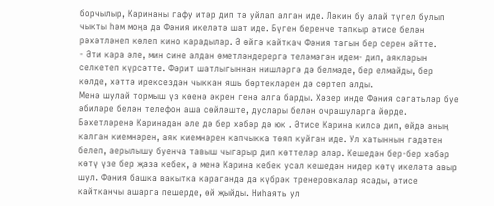борчылыр, Каринаны гафу итәр дип тә уйлап алган иде. Ләкин бу алай түгел булып чыкты һәм моңа да Фәния икеләтә шат иде. Бүген беренче тапкыр әтисе белән рәхәтләнеп көлеп кино карадылар. Ә өйгә кайткач Фәния тагын бер серен әйтте.
- Әти кара әле, мин сине алдан өметләндерергә теләмәгән идем- дип, аякларын селкетеп күрсәтте. Фәрит шатлыгыннан нишләргә дә белмәде, бер елмайды, бер көлде, хәттә ирексездән чыккан яшь бөртекләрен дә сөртеп алды.
Менә шулай тормыш үз көенә әкрен генә алга барды. Хәзер инде Фәния сәгатьләр буе әбиләре белән телефон аша сөйләште, дуслары белән очрашуларга йөрде. Бәхетләренә Каринадан әле дә бер хәбәр дә юк . Әтисе Карина килсә дип, өйдә аның калган киемнәрен, аяк киемнәрен капчыкка төяп куйган иде. Ул хатыннын гадәтен белеп, аерылышу буенча тавыш чыгарыр дип көттеләр алар. Кешедән бер-бер хәбәр көтү үзе бер җаза кебек, ә менә Карина кебек усал кешедән нидер көтү икеләтә авыр шул. Фәния башка вакытка караганда да күбрәк тренеровкалар ясады, әтисе кайтканчы ашарга пешерде, өй җыйды. Ниһаять ул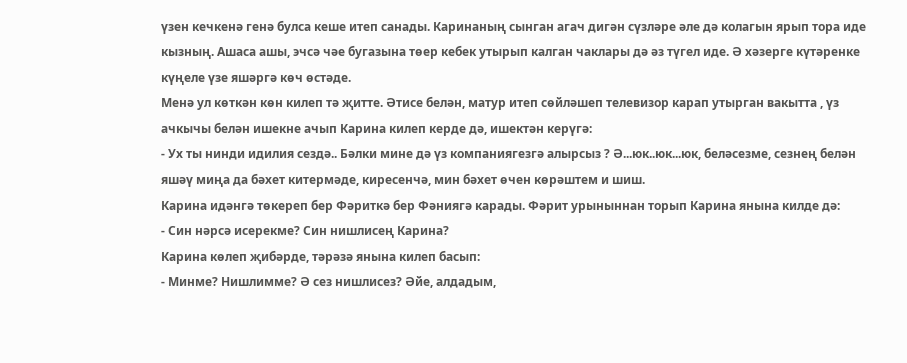үзен кечкенә генә булса кеше итеп санады. Каринаның сынган агач дигән сүзләре әле дә колагын ярып тора иде кызның. Ашаса ашы, эчсә чәе бугазына төер кебек утырып калган чаклары дә әз түгел иде. Ә хәзерге күтәренке күңеле үзе яшәргә көч өстәде.
Менә ул көткән көн килеп тә җитте. Әтисе белән, матур итеп сөйләшеп телевизор карап утырган вакытта , үз ачкычы белән ишекне ачып Карина килеп керде дә, ишектән керүгә:
- Ух ты нинди идилия сездә.. Бәлки мине дә үз компаниягезгә алырсыз ? Ә...юк..юк...юк, беләсезме, сезнең белән яшәү миңа да бәхет китермәде, киресенчә, мин бәхет өчен көрәштем и шиш.
Карина идәнгә төкереп бер Фәриткә бер Фәниягә карады. Фәрит урыныннан торып Карина янына килде дә:
- Син нәрсә исерекме? Син нишлисең Карина?
Карина көлеп җибәрде, тәрәзә янына килеп басып:
- Минме? Нишлимме? Ә сез нишлисез? Әйе, алдадым,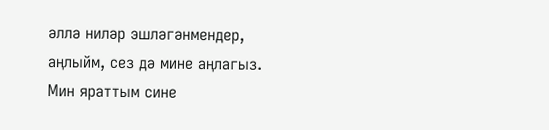әллә ниләр эшләгәнмендер, аңлыйм, сез дә мине аңлагыз. Мин яраттым сине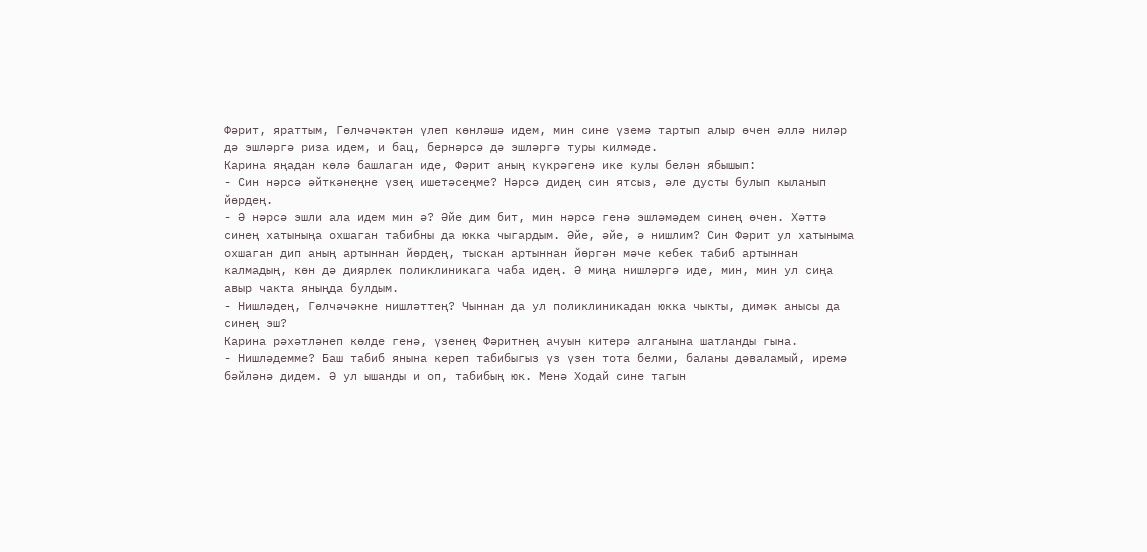Фәрит, яраттым, Гөлчәчәктән үлеп көнләшә идем, мин сине үземә тартып алыр өчен әллә ниләр дә эшләргә риза идем, и бац, бернәрсә дә эшләргә туры килмәде.
Карина яңадан көлә башлаган иде, Фәрит аның күкрәгенә ике кулы белән ябышып:
- Син нәрсә әйткәнеңне үзең ишетәсеңме? Нәрсә дидең син ятсыз, әле дусты булып кыланып йөрдең.
- Ә нәрсә эшли ала идем мин ә? Әйе дим бит, мин нәрсә генә эшләмәдем синең өчен. Хәттә синең хатыныңа охшаган табибны да юкка чыгардым. Әйе, әйе, ә нишлим? Син Фәрит ул хатыныма охшаган дип аның артыннан йөрдең, тыскан артыннан йөргән мәче кебек табиб артыннан калмадың, көн дә диярлек поликлиникага чаба идең. Ә миңа нишләргә иде, мин, мин ул сиңа авыр чакта яныңда булдым.
- Нишләдең, Гөлчәчәкне нишләттең? Чыннан да ул поликлиникадан юкка чыкты, димәк анысы да синең эш?
Карина рәхәтләнеп көлде генә, үзенең Фәритнең ачуын китерә алганына шатланды гына.
- Нишләдемме? Баш табиб янына кереп табибыгыз үз үзен тота белми, баланы дәваламый, иремә бәйләнә дидем. Ә ул ышанды и оп, табибың юк. Менә Ходай сине тагын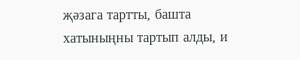җәзага тартты, башта хатыныңны тартып алды, и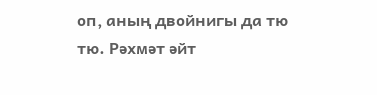оп, аның двойнигы да тю тю. Рәхмәт әйт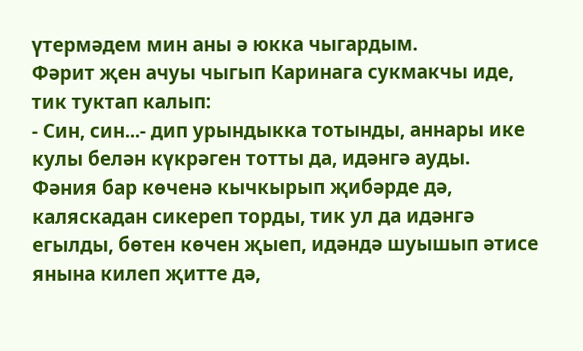үтермәдем мин аны ә юкка чыгардым.
Фәрит җен ачуы чыгып Каринага сукмакчы иде, тик туктап калып:
- Син, син...- дип урындыкка тотынды, аннары ике кулы белән күкрәген тотты да, идәнгә ауды.
Фәния бар көченә кычкырып җибәрде дә, каляскадан сикереп торды, тик ул да идәнгә егылды, бөтен көчен җыеп, идәндә шуышып әтисе янына килеп җитте дә,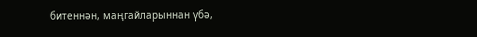битеннән, маңгайларыннан үбә,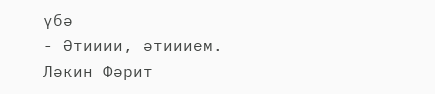үбә
- Әтииии, әтииием.
Ләкин Фәрит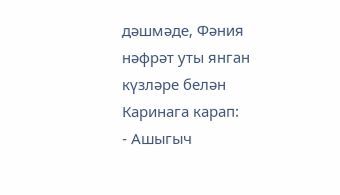дәшмәде, Фәния нәфрәт уты янган күзләре белән Каринага карап:
- Ашыгыч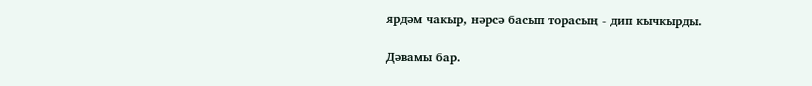ярдәм чакыр, нәрсә басып торасың - дип кычкырды.

Дәвамы бар.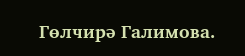Гөлчирә Галимова.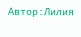Автор:Лилия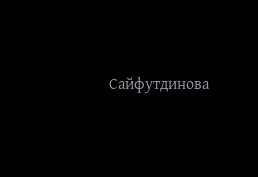Сайфутдинова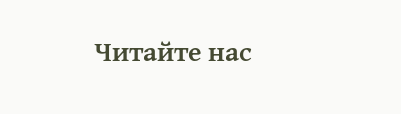Читайте нас